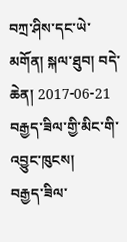བཀྲ་ཤིས་དང་ཡེ་མགོན། སྐལ་ཐུབ། བདེ་ཆེན། 2017-06-21
བརྒྱད་ཟིལ་གྱི་མིང་གི་འབྱུང་ཁུངས།
བརྒྱད་ཟིལ་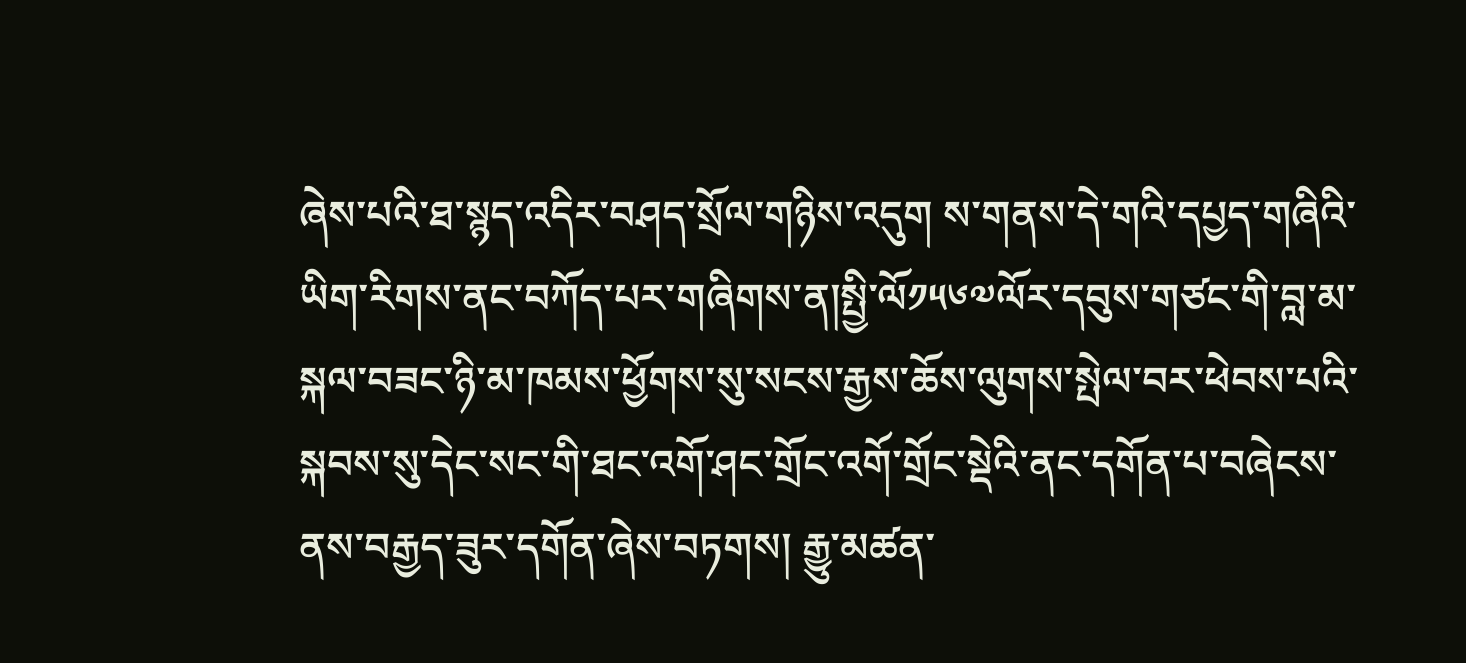ཞེས་པའི་ཐ་སྙད་འདིར་བཤད་སྲོལ་གཉིས་འདུག ས་གནས་དེ་གའི་དཔྱད་གཞིའི་ཡིག་རིགས་ནང་བཀོད་པར་གཞིགས་ན།སྤྱི་ལོ༡༥༦༧ལོར་དབུས་གཙང་གི་བླ་མ་སྐལ་བཟང་ཉི་མ་ཁམས་ཕྱོགས་སུ་སངས་རྒྱས་ཆོས་ལུགས་སྤེལ་བར་ཕེབས་པའི་སྐབས་སུ་དེང་སང་གི་ཐང་འགོ་ཤང་གྲོང་འགོ་གྲོང་སྡེའི་ནང་དགོན་པ་བཞེངས་ནས་བརྒྱད་ཟུར་དགོན་ཞེས་བཏགས། རྒྱུ་མཚན་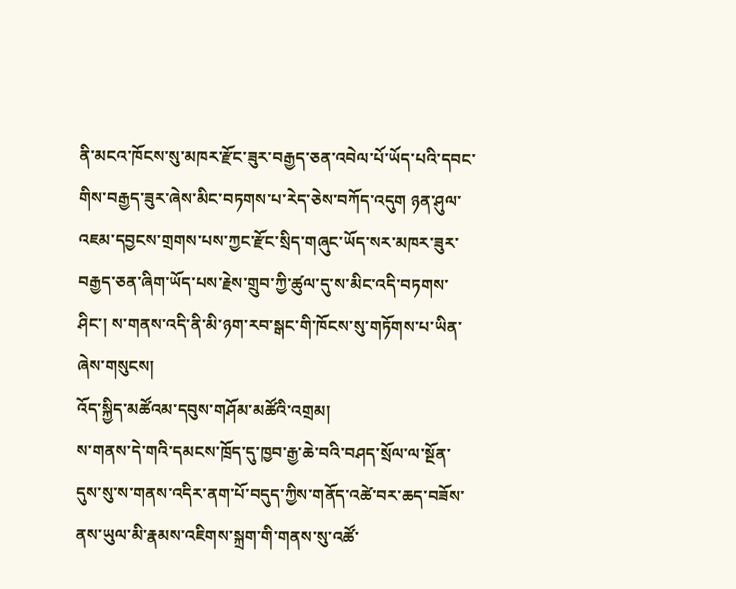ནི་མངའ་ཁོངས་སུ་མཁར་རྫོང་ཟུར་བརྒྱད་ཅན་འབེལ་པོ་ཡོད་པའི་དབང་གིས་བརྒྱད་ཟུར་ཞེས་མིང་བཏགས་པ་རེད་ཅེས་བཀོད་འདུག ཉན་ཤུལ་འཇམ་དབྱངས་གྲགས་པས་ཀྱང་རྫོང་སྲིད་གཞུང་ཡོད་སར་མཁར་ཟུར་བརྒྱད་ཅན་ཞིག་ཡོད་པས་རྗེས་གྲུབ་ཀྱི་ཚུལ་དུ་ས་མིང་འདི་བཏགས་ཤིང་། ས་གནས་འདི་ནི་མི་ཉག་རབ་སྒང་གི་ཁོངས་སུ་གཏོགས་པ་ཡིན་ཞེས་གསུངས།
འོད་སྐྱིད་མཚོའམ་དབུས་གཤོམ་མཚོའི་འགྲམ།
ས་གནས་དེ་གའི་དམངས་ཁྲོད་དུ་ཁྱབ་རྒྱ་ཆེ་བའི་བཤད་སྲོལ་ལ་སྔོན་དུས་སུ་ས་གནས་འདིར་ནག་པོ་བདུད་ཀྱིས་གནོད་འཚེ་བར་ཆད་བཟོས་ནས་ཡུལ་མི་རྣམས་འཇིགས་སྐྲག་གི་གནས་སུ་འཚོ་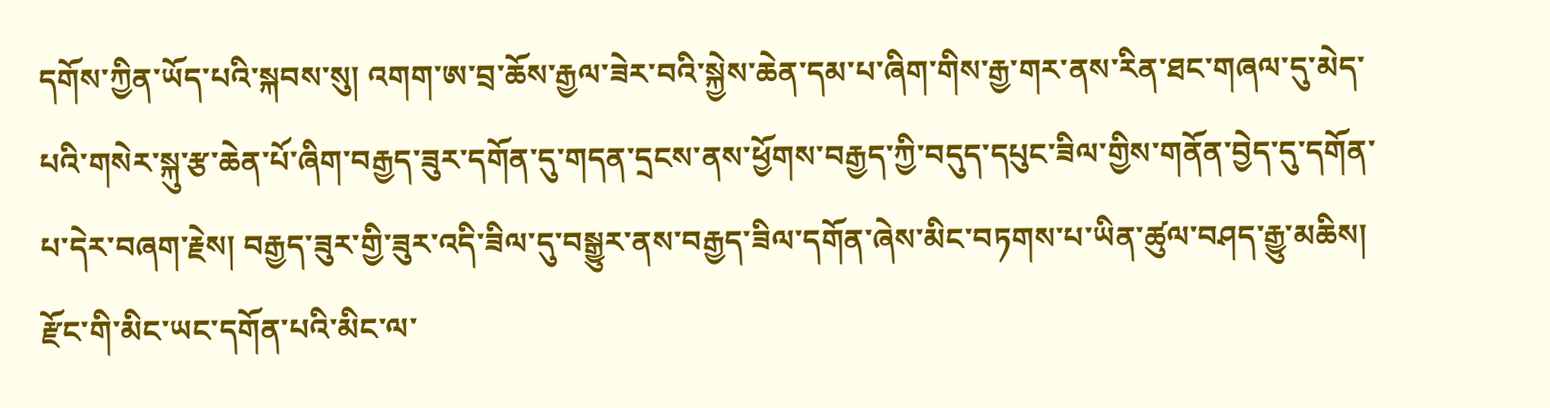དགོས་ཀྱིན་ཡོད་པའི་སྐབས་སུ། འགག་ཨ་བྲ་ཆོས་རྒྱལ་ཟེར་བའི་སྐྱེས་ཆེན་དམ་པ་ཞིག་གིས་རྒྱ་གར་ནས་རིན་ཐང་གཞལ་དུ་མེད་པའི་གསེར་སྐུ་རྩ་ཆེན་པོ་ཞིག་བརྒྱད་ཟུར་དགོན་དུ་གདན་དྲངས་ནས་ཕྱོགས་བརྒྱད་ཀྱི་བདུད་དཔུང་ཟིལ་གྱིས་གནོན་བྱེད་དུ་དགོན་པ་དེར་བཞག་རྗེས། བརྒྱད་ཟུར་གྱི་ཟུར་འདི་ཟིལ་དུ་བསྒྱུར་ནས་བརྒྱད་ཟིལ་དགོན་ཞེས་མིང་བཏགས་པ་ཡིན་ཚུལ་བཤད་རྒྱུ་མཆིས། རྫོང་གི་མིང་ཡང་དགོན་པའི་མིང་ལ་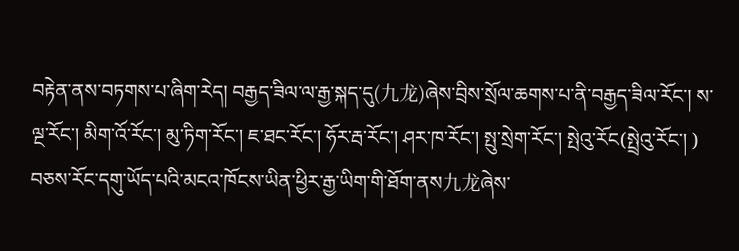བརྟེན་ནས་བཏགས་པ་ཞིག་རེད། བརྒྱད་ཟིལ་ལ་རྒྱ་སྐད་དུ(九龙)ཞེས་བྲིས་སྲོལ་ཆགས་པ་ནི་བརྒྱད་ཟིལ་རོང་། ས་ལྔ་རོང་། མིག་འོ་རོང་། མུ་ཏིག་རོང་། ཇ་ཐང་རོང་། ཧོར་རྦ་རོང་། ཤར་ཁ་རོང་། སྤུ་སྲེག་རོང་། སྤེའུ་རོང(སྤྲེའུ་རོང་། ) བཅས་རོང་དགུ་ཡོད་པའི་མངའ་ཁོངས་ཡིན་ཕྱིར་རྒྱ་ཡིག་གི་ཐོག་ནས九龙ཞེས་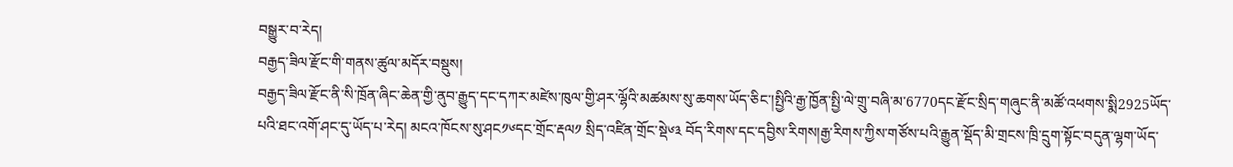བསྒྱུར་བ་རེད།
བརྒྱད་ཟིལ་རྫོང་གི་གནས་ཚུལ་མདོར་བསྡུས།
བརྒྱད་ཟིལ་རྫོང་ནི་སི་ཁྲོན་ཞིང་ཆེན་གྱི་ནུབ་རྒྱུད་དང་དཀར་མཛེས་ཁུལ་གྱི་ཤར་ལྷོའི་མཚམས་སུ་ཆགས་ཡོད་ཅིང་།སྤྱིའི་རྒྱ་ཁྱོན་སྤྱི་ལེ་གྲུ་བཞི་མ་6770དང་རྫོང་སྲིད་གཞུང་ནི་མཚོ་འཕགས་སྨི2925ཡོད་པའི་ཐང་འགོ་ཤང་དུ་ཡོད་པ་རེད། མངའ་ཁོངས་སུ་ཤང༡༦དང་གྲོང་རྡལ༡ སྲིད་འཛིན་གྲོང་སྡེ༦༣ བོད་རིགས་དང་དབྱིས་རིགས།རྒྱ་རིགས་ཀྱིས་གཙོས་པའི་རྒྱུན་སྡོད་མི་གྲངས་ཁྲི་དྲུག་སྟོང་བདུན་ལྷག་ཡོད་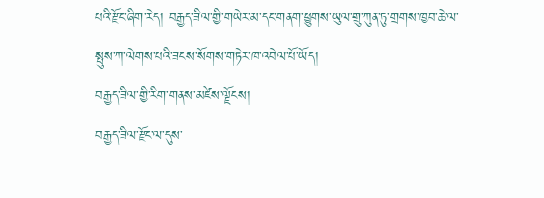པའི་རྫོང་ཞིག་རེད། བརྒྱད་ཟིལ་གྱི་གཡེར་མ་དང་གནག་ཕྱུགས་ཡུལ་གྲུ་ཀུན་ཏུ་གྲགས་ཁྱབ་ཆེ་ལ་སྤུས་ཀ་ལེགས་པའི་ཟངས་སོགས་གཏེར་ཁ་འབེལ་པོ་ཡོད།
བརྒྱད་ཟིལ་གྱི་རིག་གནས་མཛེས་ལྗོངས།
བརྒྱད་ཟིལ་རྫོང་ལ་དུས་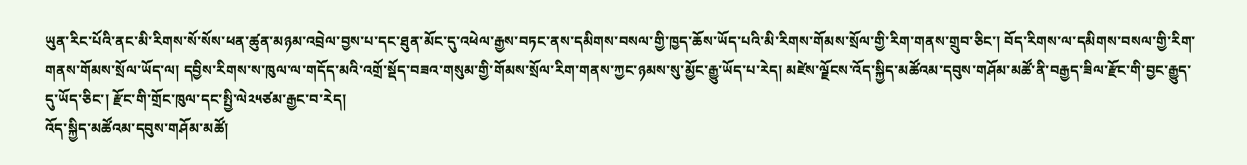ཡུན་རིང་པོའི་ནང་མི་རིགས་སོ་སོས་ཕན་ཚུན་མཉམ་འབྲེལ་བྱས་པ་དང་ཐུན་མོང་དུ་འཕེལ་རྒྱས་བཏང་ནས་དམིགས་བསལ་གྱི་ཁྱད་ཆོས་ཡོད་པའི་མི་རིགས་གོམས་སྲོལ་གྱི་རིག་གནས་གྲུབ་ཅིང་། བོད་རིགས་ལ་དམིགས་བསལ་གྱི་རིག་གནས་གོམས་སྲོལ་ཡོད་ལ། དབྱིས་རིགས་ས་ཁུལ་ལ་གདོད་མའི་འགྲོ་སྡོད་བཟའ་གསུམ་གྱི་གོམས་སྲོལ་རིག་གནས་ཀྱང་ཉམས་སུ་མྱོང་རྒྱུ་ཡོད་པ་རེད། མཛེས་ལྗོངས་འོད་སྐྱིད་མཚོའམ་དབུས་གཤོམ་མཚོ་ནི་བརྒྱད་ཟིལ་རྫོང་གི་བྱང་རྒྱུད་དུ་ཡོད་ཅིང་། རྫོང་གི་གྲོང་ཁུལ་དང་སྤྱི་ལེ༢༥ཙམ་རྒྱང་བ་རེད།
འོད་སྐྱིད་མཚོའམ་དབུས་གཤོམ་མཚོ།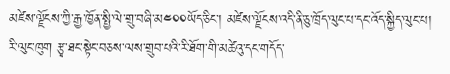མཛེས་ལྗོངས་ཀྱི་རྒྱ་ཁྱོན་སྤྱི་ལེ་གྲུ་བཞི་མ༤༠༠ཡོད་ཅིང་། མཛེས་ལྗོངས་འདི་ནི་ཅུ་ཁྲོད་ལུང་པ་དང་འོད་སྐྱིད་ལུང་པ། རི་ལུང་ཁུག རྩྭ་ཐང་སྟེང་བཅས་ལས་གྲུབ་པའི་རི་ཐོག་གི་མཚེའུ་དང་གདོད་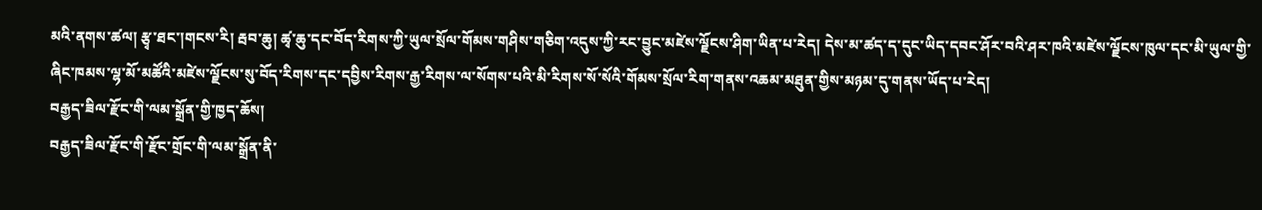མའི་ནགས་ཚལ། རྩྭ་ཐང་།གངས་རི། རྦབ་ཆུ། ཚྭ་ཆུ་དང་བོད་རིགས་ཀྱི་ཡུལ་སྲོལ་གོམས་གཤིས་གཅིག་འདུས་ཀྱི་རང་བྱུང་མཛེས་ལྗོངས་ཤིག་ཡིན་པ་རེད། དེས་མ་ཚད་ད་དུང་ཡིད་དབང་ཤོར་བའི་ཤར་ཁའི་མཛེས་ལྗོངས་ཁུལ་དང་མི་ཡུལ་གྱི་ཞིང་ཁམས་ལྷ་མོ་མཚོའི་མཛེས་ལྗོངས་སུ་བོད་རིགས་དང་དབྱིས་རིགས་རྒྱ་རིགས་ལ་སོགས་པའི་མི་རིགས་སོ་སོའི་གོམས་སྲོལ་རིག་གནས་འཆམ་མཐུན་གྱིས་མཉམ་དུ་གནས་ཡོད་པ་རེད།
བརྒྱད་ཟིལ་རྫོང་གི་ལམ་སྒྲོན་གྱི་ཁྱད་ཆོས།
བརྒྱད་ཟིལ་རྫོང་གི་རྫོང་གྲོང་གི་ལམ་སྒྲོན་ནི་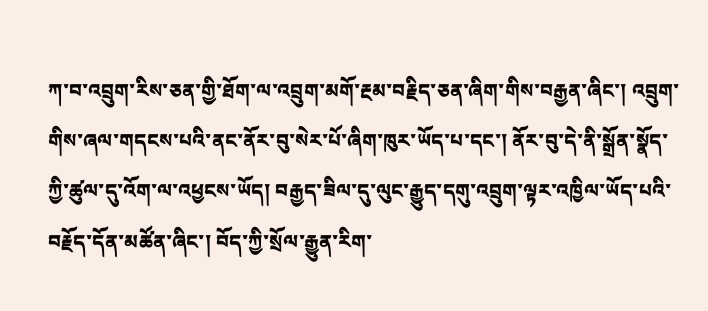ཀ་བ་འབྲུག་རིས་ཅན་གྱི་ཐོག་ལ་འབྲུག་མགོ་རྔམ་བརྗིད་ཅན་ཞིག་གིས་བརྒྱན་ཞིང་། འབྲུག་གིས་ཞལ་གདངས་པའི་ནང་ནོར་བུ་སེར་པོ་ཞིག་ཁུར་ཡོད་པ་དང་། ནོར་བུ་དེ་ནི་སྒྲོན་སྣོད་ཀྱི་ཚུལ་དུ་འོག་ལ་འཕྱངས་ཡོད། བརྒྱད་ཟིལ་དུ་ལུང་རྒྱུད་དགུ་འབྲུག་ལྟར་འཁྱིལ་ཡོད་པའི་བརྗོད་དོན་མཚོན་ཞིང་། བོད་ཀྱི་སྲོལ་རྒྱུན་རིག་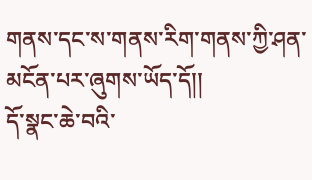གནས་དང་ས་གནས་རིག་གནས་ཀྱི་ཤན་མངོན་པར་ཞུགས་ཡོད་དོ།།
དོ་སྣང་ཆེ་བའི་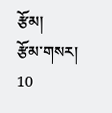རྩོམ།
རྩོམ་གསར། 10